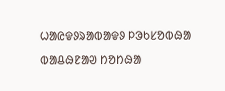ᱦᱟᱭᱫᱽᱨᱟᱵᱟᱫᱽ ᱞᱳᱠᱥᱚᱵᱷᱟ ᱵᱟᱪᱷᱱᱟᱣ ᱴᱚᱴᱷᱟ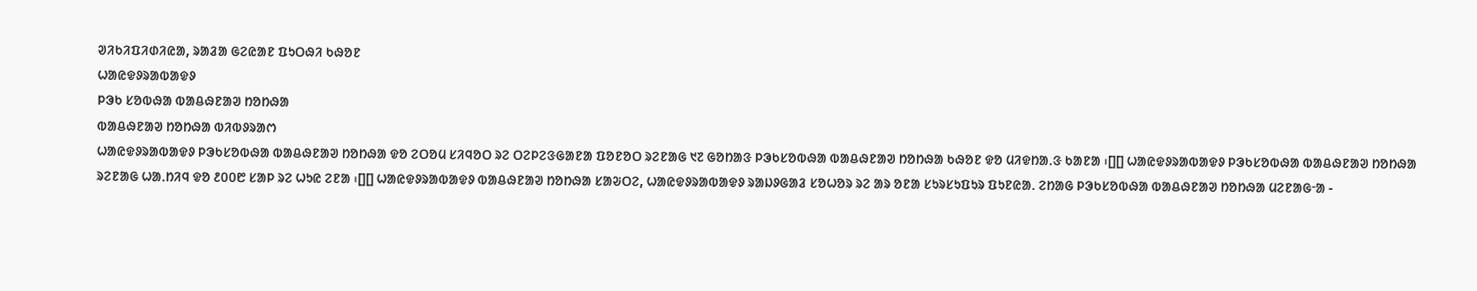ᱣᱤᱠᱤᱯᱤᱰᱤᱭᱟ, ᱨᱟᱲᱟ ᱜᱮᱭᱟᱱ ᱯᱩᱛᱷᱤ ᱠᱷᱚᱱ
ᱦᱟᱭᱫᱽᱨᱟᱵᱟᱫᱽ
ᱞᱳᱠ ᱥᱚᱵᱷᱟ ᱵᱟᱪᱷᱱᱟᱣ ᱴᱚᱴᱷᱟ
ᱵᱟᱪᱷᱱᱟᱣ ᱴᱚᱴᱷᱟ ᱵᱤᱵᱽᱨᱟᱬ
ᱦᱟᱭᱫᱽᱨᱟᱵᱟᱫᱽ ᱞᱳᱠᱥᱚᱵᱷᱟ ᱵᱟᱪᱷᱱᱟᱣ ᱴᱚᱴᱷᱟ ᱫᱚ ᱮᱛᱚᱢ ᱥᱤᱧᱚᱛ ᱨᱮ ᱛᱮᱞᱮᱝᱜᱟᱱᱟ ᱯᱚᱱᱚᱛ ᱨᱮᱱᱟᱜ ᱑᱗ ᱜᱚᱴᱟᱝ ᱞᱳᱠᱥᱚᱵᱷᱟ ᱵᱟᱪᱷᱱᱟᱣ ᱴᱚᱴᱷᱟ ᱠᱷᱚᱱ ᱫᱚ ᱢᱤᱫᱴᱟᱹᱝ ᱠᱟᱱᱟ ᱾[][] ᱦᱟᱭᱫᱽᱨᱟᱵᱟᱫᱽ ᱞᱳᱠᱥᱚᱵᱷᱟ ᱵᱟᱪᱷᱱᱟᱣ ᱴᱚᱴᱷᱟ ᱨᱮᱱᱟᱜ ᱦᱟᱹᱴᱤᱧ ᱫᱚ ᱒᱐᱐᱘ ᱥᱟᱞ ᱨᱮ ᱦᱩᱭ ᱮᱱᱟ ᱾[][] ᱦᱟᱭᱫᱽᱨᱟᱵᱟᱫᱽ ᱵᱟᱪᱷᱱᱟᱣ ᱴᱚᱴᱷᱟ ᱥᱟᱶᱛᱮ, ᱦᱟᱭᱫᱽᱨᱟᱵᱟᱫᱽ ᱨᱟᱡᱽᱜᱟᱲ ᱥᱚᱦᱚᱨ ᱨᱮ ᱟᱨ ᱚᱱᱟ ᱥᱩᱨᱥᱩᱯᱩᱨ ᱯᱩᱱᱭᱟᱹ ᱮᱴᱟᱜ ᱞᱳᱠᱥᱚᱵᱷᱟ ᱵᱟᱪᱷᱱᱟᱣ ᱴᱚᱴᱷᱟ ᱢᱮᱱᱟᱜᱼᱟ -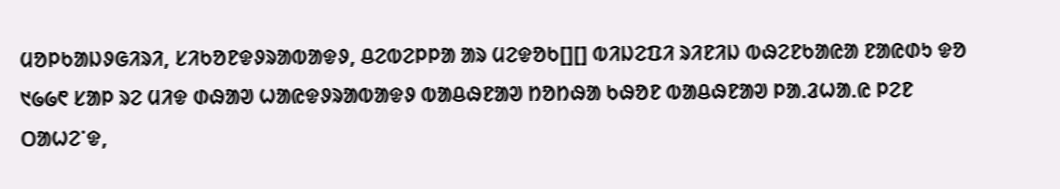ᱢᱚᱞᱠᱟᱡᱽᱜᱤᱨᱤ, ᱥᱤᱠᱚᱱᱫᱽᱨᱟᱵᱟᱫᱽ, ᱪᱮᱵᱮᱞᱞᱟ ᱟᱨ ᱢᱮᱫᱚᱠ[][] ᱵᱤᱡᱮᱯᱤ ᱨᱤᱱᱤᱡ ᱵᱷᱮᱱᱠᱟᱭᱟ ᱱᱟᱭᱰᱩ ᱫᱚ ᱑᱙᱙᱖ ᱥᱟᱞ ᱨᱮ ᱢᱤᱫ ᱰᱷᱟᱣ ᱦᱟᱭᱫᱽᱨᱟᱵᱟᱫᱽ ᱵᱟᱪᱷᱱᱟᱣ ᱴᱚᱴᱷᱟ ᱠᱷᱚᱱ ᱵᱟᱪᱷᱱᱟᱣ ᱞᱟᱹᱲᱦᱟᱹᱭ ᱞᱮᱱ ᱛᱟᱦᱮᱸᱫ,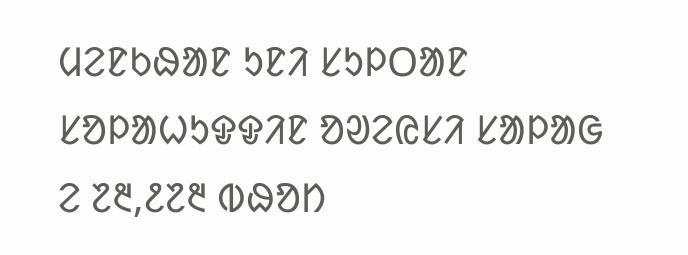ᱢᱮᱱᱠᱷᱟᱱ ᱩᱱᱤ ᱥᱩᱞᱛᱟᱱ ᱥᱚᱞᱟᱦᱩᱫᱫᱤᱱ ᱚᱣᱮᱭᱥᱤ ᱥᱟᱞᱟᱜ ᱮ ᱗᱓,᱒᱗᱓ ᱵᱷᱚᱴ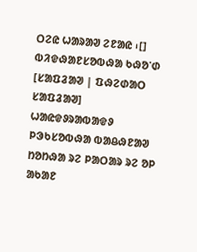ᱛᱮᱭ ᱦᱟᱨᱟᱣ ᱮᱱᱟᱭ ᱾[]
ᱵᱤᱫᱷᱟᱱᱥᱚᱵᱷᱟ ᱠᱷᱚᱸᱰ
[ᱥᱟᱯᱲᱟᱣ | ᱯᱷᱮᱰᱟᱛ ᱥᱟᱯᱲᱟᱣ]
ᱦᱟᱭᱫᱽᱨᱟᱵᱟᱫᱽ ᱞᱳᱠᱥᱚᱵᱷᱟ ᱵᱟᱪᱷᱱᱟᱣ ᱴᱚᱴᱷᱟ ᱨᱮ ᱞᱟᱛᱟᱨ ᱨᱮ ᱚᱞ ᱟᱠᱟᱱ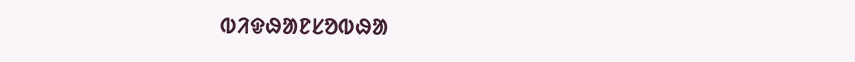ᱵᱤᱫᱷᱟᱱᱥᱚᱵᱷᱟ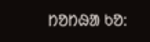ᱴᱚᱴᱷᱟ ᱠᱚ: